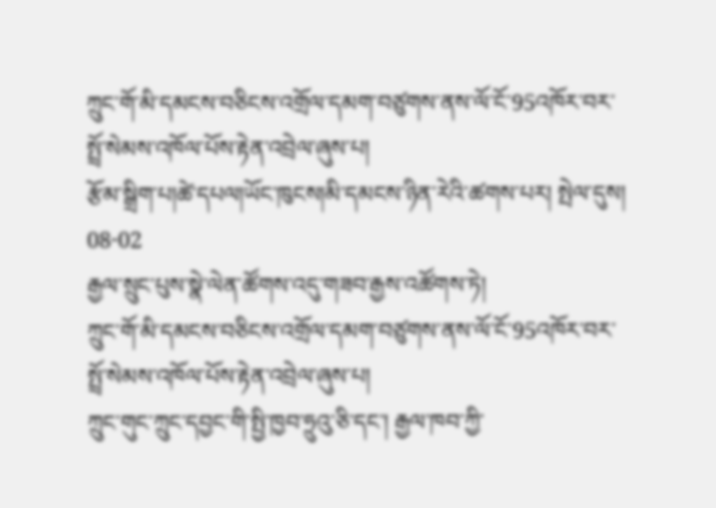ཀྲུང་གོ་མི་དམངས་བཅིངས་འགྲོལ་དམག་བཙུགས་ནས་ལོ་ངོ་95འཁོར་བར་སྤྲོ་སེམས་འཁོལ་པོས་རྟེན་འབྲེལ་ཞུས་པ།
རྩོམ་སྒྲིག་པ།ཚེ་དཔལ།ཡོང་ཁུངས།མི་དམངས་ཉིན་རེའི་ཚགས་པར། སྤེལ་དུས། 08-02
རྒྱལ་སྲུང་པུས་སྣེ་ལེན་ཚོགས་འདུ་གཟབ་རྒྱས་འཚོགས་ཏེ།
ཀྲུང་གོ་མི་དམངས་བཅིངས་འགྲོལ་དམག་བཙུགས་ནས་ལོ་ངོ་95འཁོར་བར་སྤྲོ་སེམས་འཁོལ་པོས་རྟེན་འབྲེལ་ཞུས་པ།
ཀྲུང་གུང་ཀྲུང་དབྱང་གི་སྤྱི་ཁྱབ་ཧྲུའུ་ཅི་དང་། རྒྱལ་ཁབ་ཀྱི་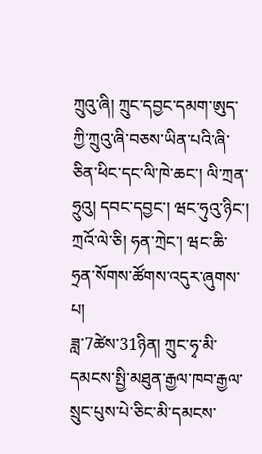ཀྲུའུ་ཞི། ཀྲུང་དབྱང་དམག་ཨུད་ཀྱི་ཀྲུའུ་ཞི་བཅས་ཡིན་པའི་ཞི་ཅིན་ཕིང་དང་ལི་ཁེ་ཆང་། ལི་ཀྲན་ཧྲུའུ། དབང་དབྱང་། ཝང་ཧུའུ་ཉིང་། ཀྲའོ་ལེ་ཅི། ཧན་ཀྲེང་། ཝང་ཆི་ཧྲན་སོགས་ཚོགས་འདུར་ཞུགས་པ།
ཟླ་7ཚེས་31ཉིན། ཀྲུང་ཧྭ་མི་དམངས་སྤྱི་མཐུན་རྒྱལ་ཁབ་རྒྱལ་སྲུང་པུས་པེ་ཅིང་མི་དམངས་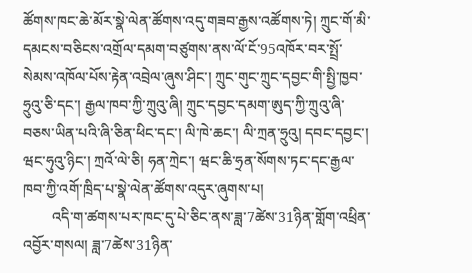ཚོགས་ཁང་ཆེ་མོར་སྣེ་ལེན་ཚོགས་འདུ་གཟབ་རྒྱས་འཚོགས་ཏེ། ཀྲུང་གོ་མི་དམངས་བཅིངས་འགྲོལ་དམག་བཙུགས་ནས་ལོ་ངོ་95འཁོར་བར་སྤྲོ་སེམས་འཁོལ་པོས་རྟེན་འབྲེལ་ཞུས་ཤིང་། ཀྲུང་གུང་ཀྲུང་དབྱང་གི་སྤྱི་ཁྱབ་ཧྲུའུ་ཅི་དང་། རྒྱལ་ཁབ་ཀྱི་ཀྲུའུ་ཞི། ཀྲུང་དབྱང་དམག་ཨུད་ཀྱི་ཀྲུའུ་ཞི་བཅས་ཡིན་པའི་ཞི་ཅིན་ཕིང་དང་། ལི་ཁེ་ཆང་། ལི་ཀྲན་ཧྲུའུ། དབང་དབྱང་། ཝང་ཧུའུ་ཉིང་། ཀྲའོ་ལེ་ཅི། ཧན་ཀྲེང་། ཝང་ཆི་ཧྲན་སོགས་ཏང་དང་རྒྱལ་ཁབ་ཀྱི་འགོ་ཁྲིད་པ་སྣེ་ལེན་ཚོགས་འདུར་ཞུགས་པ།
        འདི་ག་ཚགས་པར་ཁང་དུ་པེ་ཅིང་ནས་ཟླ་7ཚེས་31ཉིན་གློག་འཕྲིན་འབྱོར་གསལ། ཟླ་7ཚེས་31ཉིན་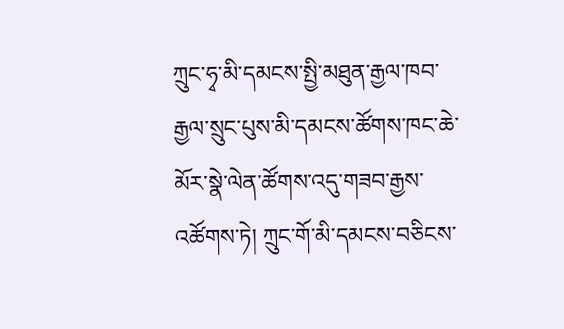ཀྲུང་ཧྭ་མི་དམངས་སྤྱི་མཐུན་རྒྱལ་ཁབ་རྒྱལ་སྲུང་པུས་མི་དམངས་ཚོགས་ཁང་ཆེ་མོར་སྣེ་ལེན་ཚོགས་འདུ་གཟབ་རྒྱས་འཚོགས་ཏེ། ཀྲུང་གོ་མི་དམངས་བཅིངས་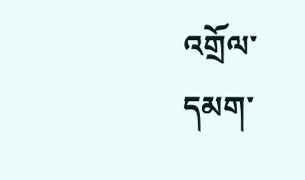འགྲོལ་དམག་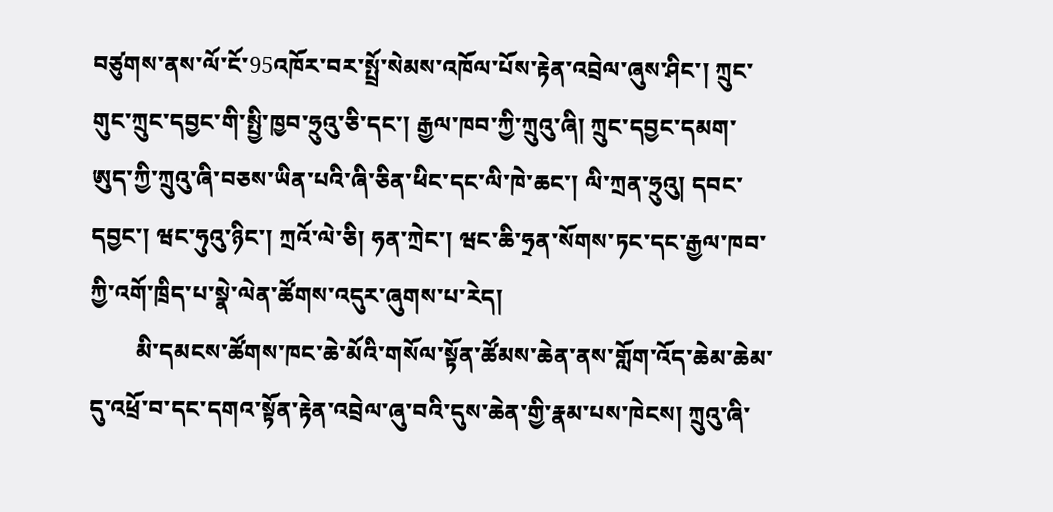བཙུགས་ནས་ལོ་ངོ་95འཁོར་བར་སྤྲོ་སེམས་འཁོལ་པོས་རྟེན་འབྲེལ་ཞུས་ཤིང་། ཀྲུང་གུང་ཀྲུང་དབྱང་གི་སྤྱི་ཁྱབ་ཧྲུའུ་ཅི་དང་། རྒྱལ་ཁབ་ཀྱི་ཀྲུའུ་ཞི། ཀྲུང་དབྱང་དམག་ཨུད་ཀྱི་ཀྲུའུ་ཞི་བཅས་ཡིན་པའི་ཞི་ཅིན་ཕིང་དང་ལི་ཁེ་ཆང་། ལི་ཀྲན་ཧྲུའུ། དབང་དབྱང་། ཝང་ཧུའུ་ཉིང་། ཀྲའོ་ལེ་ཅི། ཧན་ཀྲེང་། ཝང་ཆི་ཧྲན་སོགས་ཏང་དང་རྒྱལ་ཁབ་ཀྱི་འགོ་ཁྲིད་པ་སྣེ་ལེན་ཚོགས་འདུར་ཞུགས་པ་རེད།
        མི་དམངས་ཚོགས་ཁང་ཆེ་མོའི་གསོལ་སྟོན་ཚོམས་ཆེན་ནས་གློག་འོད་ཆེམ་ཆེམ་དུ་འཕྲོ་བ་དང་དགའ་སྟོན་རྟེན་འབྲེལ་ཞུ་བའི་དུས་ཆེན་གྱི་རྣམ་པས་ཁེངས། ཀྲུའུ་ཞི་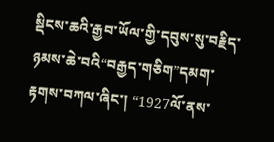སྡིངས་ཆའི་རྒྱབ་ཡོལ་གྱི་དབུས་སུ་བརྗིད་ཉམས་ཆེ་བའི“བརྒྱད་གཅིག”དམག་རྟགས་བཀལ་ཞིང་། “1927ལོ་ནས་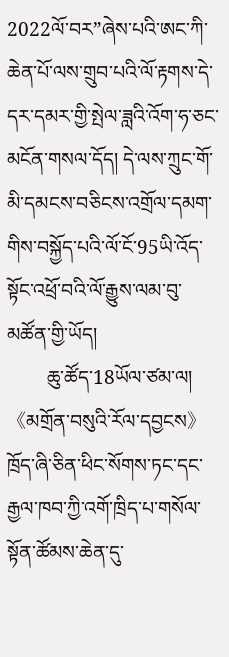2022ལོ་བར”ཞེས་པའི་ཨང་ཀི་ཆེན་པོ་ལས་གྲུབ་པའི་ལོ་རྟགས་དེ་དར་དམར་གྱི་སྤེལ་ཟླའི་འོག་ཧ་ཅང་མངོན་གསལ་དོད། དེ་ལས་ཀྲུང་གོ་མི་དམངས་བཅིངས་འགྲོལ་དམག་གིས་བསྐྱོད་པའི་ལོ་ངོ་95ཡི་འོད་སྟོང་འཕྲོ་བའི་ལོ་རྒྱུས་ལམ་བུ་མཚོན་གྱི་ཡོད།
        ཆུ་ཚོད་18ཡོལ་ཙམ་ལ། 《མགྲོན་བསུའི་རོལ་དབྱངས》ཁྲོད་ཞི་ཅིན་ཕིང་སོགས་ཏང་དང་རྒྱལ་ཁབ་ཀྱི་འགོ་ཁྲིད་པ་གསོལ་སྟོན་ཚོམས་ཆེན་དུ་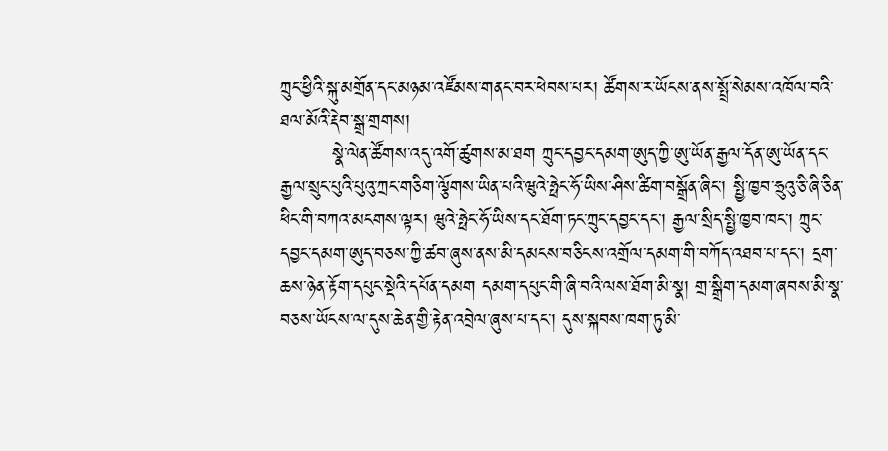ཀྲུང་ཕྱིའི་སྐུ་མགྲོན་དང་མཉམ་འཛོམས་གནང་བར་ཕེབས་པར། ཚོགས་ར་ཡོངས་ནས་སྤྲོ་སེམས་འཁོལ་བའི་ཐལ་མོའི་རྡེབ་སྒྲ་གྲགས།
        སྣེ་ལེན་ཚོགས་འདུ་འགོ་ཚུགས་མ་ཐག ཀྲུང་དབྱང་དམག་ཨུད་ཀྱི་ཨུ་ཡོན་རྒྱལ་དོན་ཨུ་ཡོན་དང་རྒྱལ་སྲུང་པུའི་པུའུ་ཀྲང་གཅིག་ལྕོགས་ཡིན་པའི་ཝུའེ་ཧྥེང་ཧོ་ཡིས་ཤིས་ཚིག་བསྒྲོན་ཞིང་། སྤྱི་ཁྱབ་ཧྲུའུ་ཅི་ཞི་ཅིན་ཕིང་གི་བཀའ་མངགས་ལྟར། ཝུའེ་ཧྥེང་ཧོ་ཡིས་དང་ཐོག་ཏང་ཀྲུང་དབྱང་དང་། རྒྱལ་སྲིད་སྤྱི་ཁྱབ་ཁང་། ཀྲུང་དབྱང་དམག་ཨུད་བཅས་ཀྱི་ཚབ་ཞུས་ནས་མི་དམངས་བཅིངས་འགྲོལ་དམག་གི་བཀོད་འཐབ་པ་དང་། དྲག་ཆས་ཉེན་རྟོག་དཔུང་སྡེའི་དཔོན་དམག དམག་དཔུང་གི་ཞི་བའི་ལས་ཐོག་མི་སྣ། གྲ་སྒྲིག་དམག་ཞབས་མི་སྣ་བཅས་ཡོངས་ལ་དུས་ཆེན་གྱི་རྟེན་འབྲེལ་ཞུས་པ་དང་། དུས་སྐབས་ཁག་ཏུ་མི་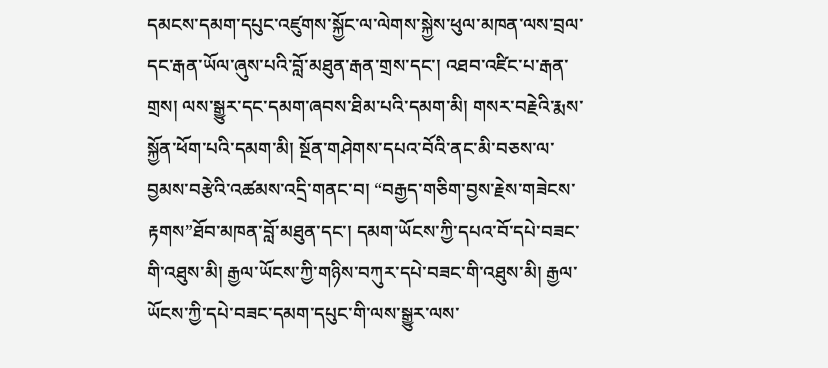དམངས་དམག་དཔུང་འཛུགས་སྐྱོང་ལ་ལེགས་སྐྱེས་ཕུལ་མཁན་ལས་བྲལ་དང་རྒན་ཡོལ་ཞུས་པའི་བློ་མཐུན་རྒན་གྲས་དང་། འཐབ་འཛིང་པ་རྒན་གྲས། ལས་སྒྱུར་དང་དམག་ཞབས་ཐིམ་པའི་དམག་མི། གསར་བརྗེའི་རྨས་སྐྱོན་ཕོག་པའི་དམག་མི། སྔོན་གཤེགས་དཔའ་བོའི་ནང་མི་བཅས་ལ་བྱམས་བརྩེའི་འཚམས་འདྲི་གནང་བ། “བརྒྱད་གཅིག་བྱས་རྗེས་གཟེངས་རྟགས”ཐོབ་མཁན་བློ་མཐུན་དང་། དམག་ཡོངས་ཀྱི་དཔའ་བོ་དཔེ་བཟང་གི་འཐུས་མི། རྒྱལ་ཡོངས་ཀྱི་གཉིས་བཀུར་དཔེ་བཟང་གི་འཐུས་མི། རྒྱལ་ཡོངས་ཀྱི་དཔེ་བཟང་དམག་དཔུང་གི་ལས་སྒྱུར་ལས་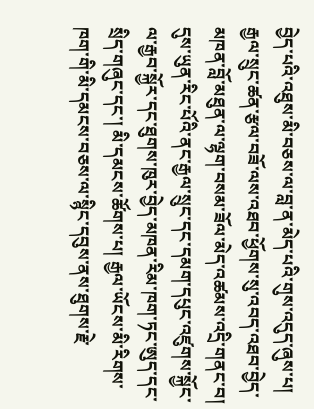བྱེད་པའི་འཐུས་མི་བཅས་ལ་བླ་ན་མེད་པའི་གུས་འདུད་ཞུས་པ། རྒྱལ་སྲུང་ཚན་རྩལ་བཟོ་ལས་འཐབ་ཕྱོགས་སུ་འབད་འཐབ་བྱེད་མཁན་བློ་མཐུན་ལ་ལྷག་བསམ་ཟོལ་མེད་འཚམས་འདྲི་གནང་བ། དུས་ཡུན་རིང་པོའི་ནང་རྒྱལ་སྲུང་དང་དམག་དཔུང་འཛུགས་སྐྱོང་ལ་རྒྱབ་སྐྱོར་དང་ཐུགས་ཁུར་བྱེད་མཁན་རིམ་ཁག་ཏང་ཨུད་དང་སྲིད་གཞུང་དང་། མི་དམངས་ཚོགས་པ། རྒྱལ་ཡོངས་མི་རིགས་ཁག་གི་མི་དམངས་བཅས་ལ་སྙིང་དབུས་ནས་ཐུགས་རྗེ་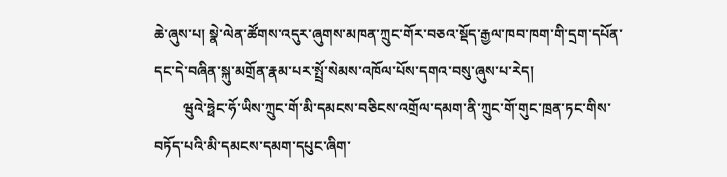ཆེ་ཞུས་པ། སྣེ་ལེན་ཚོགས་འདུར་ཞུགས་མཁན་ཀྲུང་གོར་བཅའ་སྡོད་རྒྱལ་ཁབ་ཁག་གི་དྲག་དཔོན་དང་དེ་བཞིན་སྐུ་མགྲོན་རྣམ་པར་སྤྲོ་སེམས་འཁོལ་པོས་དགའ་བསུ་ཞུས་པ་རེད།
        ཝུའེ་ཧྥེང་ཧོ་ཡིས་ཀྲུང་གོ་མི་དམངས་བཅིངས་འགྲོལ་དམག་ནི་ཀྲུང་གོ་གུང་ཁྲན་ཏང་གིས་བཏོད་པའི་མི་དམངས་དམག་དཔུང་ཞིག་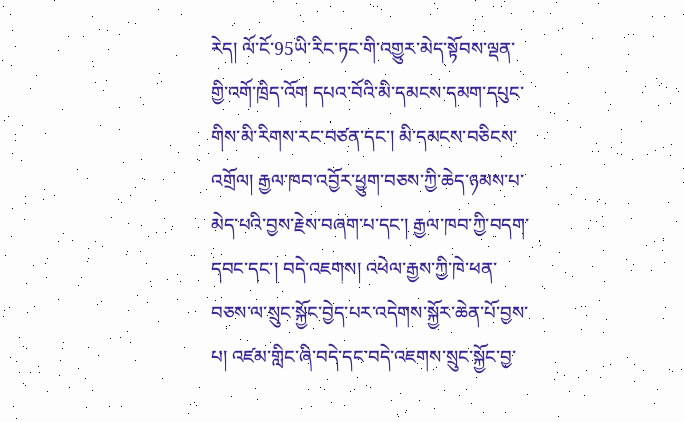རེད། ལོ་ངོ་95ཡི་རིང་ཏང་གི་འགྱུར་མེད་སྟོབས་ལྡན་གྱི་འགོ་ཁྲིད་འོག དཔའ་བོའི་མི་དམངས་དམག་དཔུང་གིས་མི་རིགས་རང་བཙན་དང་། མི་དམངས་བཅིངས་འགྲོལ། རྒྱལ་ཁབ་འབྱོར་ཕྱུག་བཅས་ཀྱི་ཆེད་ཉམས་པ་མེད་པའི་བྱས་རྗེས་བཞག་པ་དང་། རྒྱལ་ཁབ་ཀྱི་བདག་དབང་དང་། བདེ་འཇགས། འཕེལ་རྒྱས་ཀྱི་ཁེ་ཕན་བཅས་ལ་སྲུང་སྐྱོང་བྱེད་པར་འདེགས་སྐྱོར་ཆེན་པོ་བྱས་པ། འཛམ་གླིང་ཞི་བདེ་དང་བདེ་འཇགས་སྲུང་སྐྱོང་བྱ་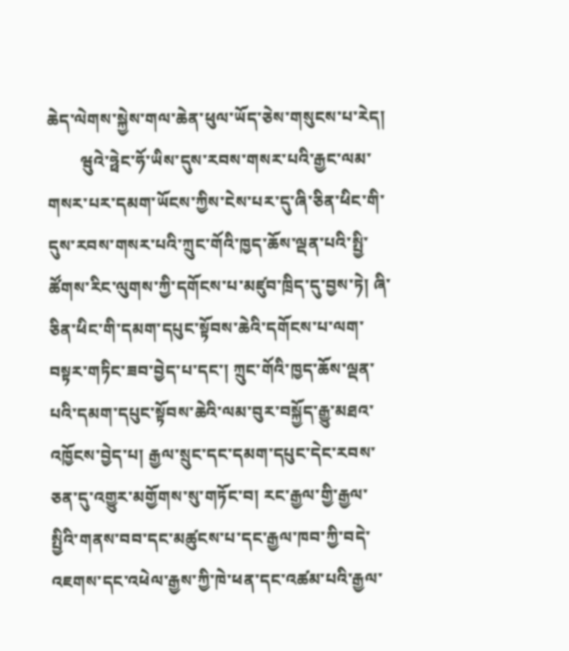ཆེད་ལེགས་སྐྱེས་གལ་ཆེན་ཕུལ་ཡོད་ཅེས་གསུངས་པ་རེད།
        ཝུའེ་ཧྥེང་ཧོ་ཡིས་དུས་རབས་གསར་པའི་རྒྱང་ལམ་གསར་པར་དམག་ཡོངས་ཀྱིས་ངེས་པར་དུ་ཞི་ཅིན་ཕིང་གི་དུས་རབས་གསར་པའི་ཀྲུང་གོའི་ཁྱད་ཆོས་ལྡན་པའི་སྤྱི་ཚོགས་རིང་ལུགས་ཀྱི་དགོངས་པ་མཛུབ་ཁྲིད་དུ་བྱས་ཏེ། ཞི་ཅིན་ཕིང་གི་དམག་དཔུང་སྟོབས་ཆེའི་དགོངས་པ་ལག་བསྟར་གཏིང་ཟབ་བྱེད་པ་དང་། ཀྲུང་གོའི་ཁྱད་ཆོས་ལྡན་པའི་དམག་དཔུང་སྟོབས་ཆེའི་ལམ་བུར་བསྐྱོད་རྒྱུ་མཐའ་འཁྱོངས་བྱེད་པ། རྒྱལ་སྲུང་དང་དམག་དཔུང་དེང་རབས་ཅན་དུ་འགྱུར་མགྱོགས་སུ་གཏོང་བ། རང་རྒྱལ་གྱི་རྒྱལ་སྤྱིའི་གནས་བབ་དང་མཚུངས་པ་དང་རྒྱལ་ཁབ་ཀྱི་བདེ་འཇགས་དང་འཕེལ་རྒྱས་ཀྱི་ཁེ་ཕན་དང་འཚམ་པའི་རྒྱལ་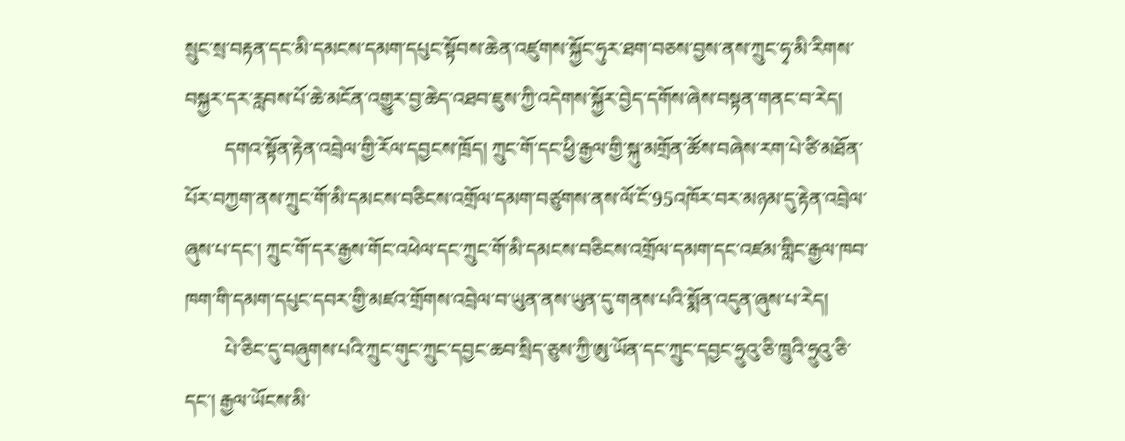སྲུང་སྲ་བརྟན་དང་མི་དམངས་དམག་དཔུང་སྟོབས་ཆེན་འཛུགས་སྐྱོང་ཧུར་ཐག་བཅས་བྱས་ནས་ཀྲུང་ཧྭ་མི་རིགས་བསྐྱར་དར་རླབས་པོ་ཆེ་མངོན་འགྱུར་བྱ་ཆེད་འཐབ་ཇུས་ཀྱི་འདེགས་སྐྱོར་བྱེད་དགོས་ཞེས་བསྟན་གནང་བ་རེད།
        དགའ་སྟོན་རྟེན་འབྲེལ་གྱི་རོལ་དབྱངས་ཁྲོད། ཀྲུང་གོ་དང་ཕྱི་རྒྱལ་གྱི་སྐུ་མགྲོན་ཚོས་བཞེས་རག་པེ་ཙི་མཐོན་པོར་བཀྱག་ནས་ཀྲུང་གོ་མི་དམངས་བཅིངས་འགྲོལ་དམག་བཙུགས་ནས་ལོ་ངོ་95འཁོར་བར་མཉམ་དུ་རྟེན་འབྲེལ་ཞུས་པ་དང་། ཀྲུང་གོ་དར་རྒྱས་གོང་འཕེལ་དང་ཀྲུང་གོ་མི་དམངས་བཅིངས་འགྲོལ་དམག་དང་འཛམ་གླིང་རྒྱལ་ཁབ་ཁག་གི་དམག་དཔུང་དབར་གྱི་མཛའ་གྲོགས་འབྲེལ་བ་ཡུན་ནས་ཡུན་དུ་གནས་པའི་སྨོན་འདུན་ཞུས་པ་རེད།
        པེ་ཅིང་དུ་བཞུགས་པའི་ཀྲུང་གུང་ཀྲུང་དབྱང་ཆབ་སྲིད་ཅུས་ཀྱི་ཨུ་ཡོན་དང་ཀྲུང་དབྱང་ཧྲུའུ་ཅི་ཁྲུའི་ཧྲུའུ་ཅི་དང་། རྒྱལ་ཡོངས་མི་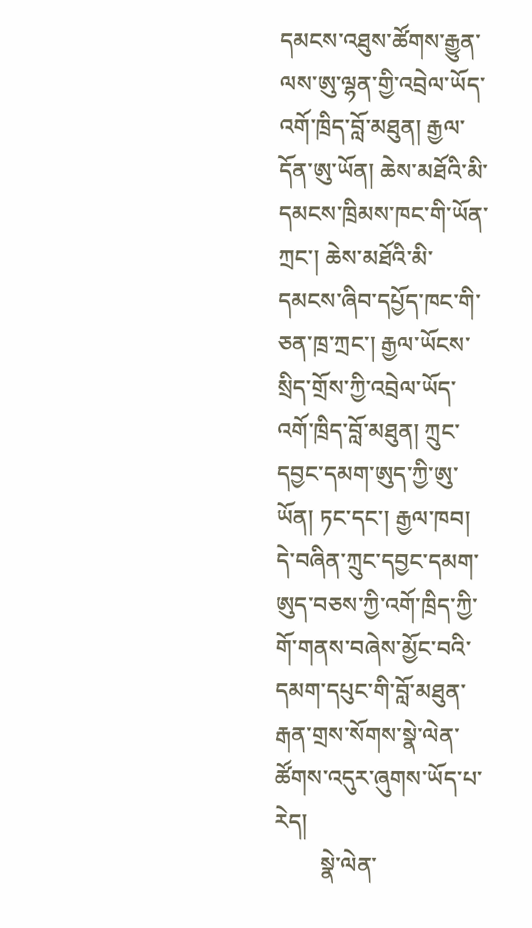དམངས་འཐུས་ཚོགས་རྒྱུན་ལས་ཨུ་ལྷན་གྱི་འབྲེལ་ཡོད་འགོ་ཁྲིད་བློ་མཐུན། རྒྱལ་དོན་ཨུ་ཡོན། ཆེས་མཐོའི་མི་དམངས་ཁྲིམས་ཁང་གི་ཡོན་ཀྲང་། ཆེས་མཐོའི་མི་དམངས་ཞིབ་དཔྱོད་ཁང་གི་ཅན་ཁྲ་ཀྲང་། རྒྱལ་ཡོངས་སྲིད་གྲོས་ཀྱི་འབྲེལ་ཡོད་འགོ་ཁྲིད་བློ་མཐུན། ཀྲུང་དབྱང་དམག་ཨུད་ཀྱི་ཨུ་ཡོན། ཏང་དང་། རྒྱལ་ཁབ། དེ་བཞིན་ཀྲུང་དབྱང་དམག་ཨུད་བཅས་ཀྱི་འགོ་ཁྲིད་ཀྱི་གོ་གནས་བཞེས་མྱོང་བའི་དམག་དཔུང་གི་བློ་མཐུན་རྒན་གྲས་སོགས་སྣེ་ལེན་ཚོགས་འདུར་ཞུགས་ཡོད་པ་རེད།
        སྣེ་ལེན་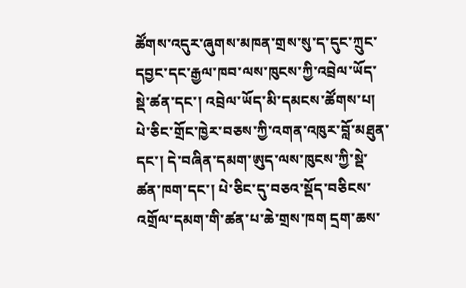ཚོགས་འདུར་ཞུགས་མཁན་གྲས་སུ་ད་དུང་ཀྲུང་དབྱང་དང་རྒྱལ་ཁབ་ལས་ཁུངས་ཀྱི་འབྲེལ་ཡོད་སྡེ་ཚན་དང་། འབྲེལ་ཡོད་མི་དམངས་ཚོགས་པ། པེ་ཅིང་གྲོང་ཁྱེར་བཅས་ཀྱི་འགན་འཁུར་བློ་མཐུན་དང་། དེ་བཞིན་དམག་ཨུད་ལས་ཁུངས་ཀྱི་སྡེ་ཚན་ཁག་དང་། པེ་ཅིང་དུ་བཅའ་སྡོད་བཅིངས་འགྲོལ་དམག་གི་ཚན་པ་ཆེ་གྲས་ཁག དྲག་ཆས་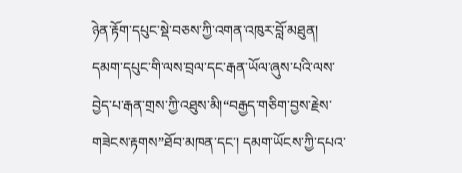ཉེན་རྟོག་དཔུང་སྡེ་བཅས་ཀྱི་འགན་འཁུར་བློ་མཐུན། དམག་དཔུང་གི་ལས་བྲལ་དང་རྒན་ཡོལ་ཞུས་པའི་ལས་བྱེད་པ་རྒན་གྲས་ཀྱི་འཐུས་མི།“བརྒྱད་གཅིག་བྱས་རྗེས་གཟེངས་རྟགས”ཐོབ་མཁན་དང་། དམག་ཡོངས་ཀྱི་དཔའ་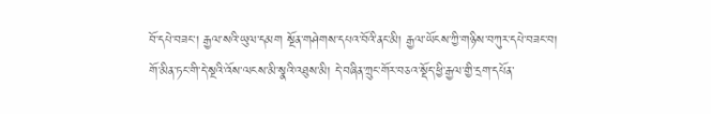བོ་དཔེ་བཟང་། རྒྱལ་སའི་ཡུལ་དམག སྔོན་གཤེགས་དཔའ་བོའི་ནང་མི། རྒྱལ་ཡོངས་ཀྱི་གཉིས་བཀུར་དཔེ་བཟང་བ། གོ་མིན་ཏང་གི་དེ་སྔའི་འོས་ལངས་མི་སྣའི་འཐུས་མི། དེ་བཞིན་ཀྲུང་གོར་བཅའ་སྡོད་ཕྱི་རྒྱལ་གྱི་དྲག་དཔོན་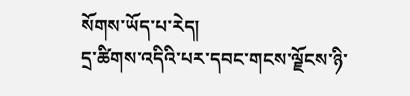སོགས་ཡོད་པ་རེད།
དྲ་ཚིགས་འདིའི་པར་དབང་གངས་ལྗོངས་ཉི་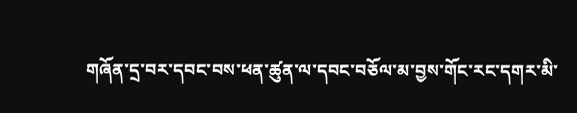གཞོན་དྲ་བར་དབང་བས་ཕན་ཚུན་ལ་དབང་བཅོལ་མ་བྱས་གོང་རང་དགར་མི་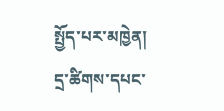སྤྱོད་པར་མཁྱེན།
དྲ་ཚིགས་དཔང་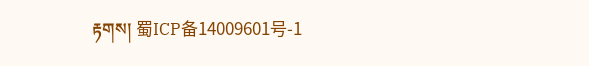རྟགས། 蜀ICP备14009601号-1